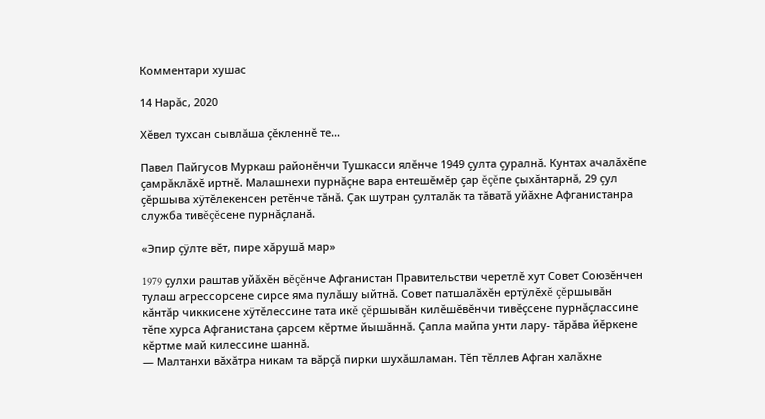Комментари хушас

14 Нарăс, 2020

Хĕвел тухсан сывлăша çĕкленнĕ те…

Павел Пайгусов Муркаш районĕнчи Тушкасси ялĕнче 1949 çулта çуралнă. Кунтах ачалăхĕпе çамрăклăхĕ иртнĕ. Малашнехи пурнăçне вара ентешĕмĕр çар ĕçĕпе çыхăнтарнă, 29 çул çĕршыва хÿтĕлекенсен ретĕнче тăнă. Çак шутран çулталăк та тăватă уйăхне Афганистанра служба тивĕçĕсене пурнăçланă.

«Эпир çÿлте вĕт, пире хăрушă мар»

1979 çулхи раштав уйăхĕн вĕçĕнче Афганистан Правительстви черетлĕ хут Совет Союзĕнчен тулаш агрессорсене сирсе яма пулăшу ыйтнă. Совет патшалăхĕн ертÿлĕхĕ çĕршывăн кăнтăр чиккисене хÿтĕлессине тата икĕ çĕршывăн килĕшĕвĕнчи тивĕçсене пурнăçлассине тĕпе хурса Афганистана çарсем кĕртме йышăннă. Çапла майпа унти лару- тăрăва йĕркене кĕртме май килессине шаннă.
— Малтанхи вăхăтра никам та вăрçă пирки шухăшламан. Тĕп тĕллев Афган халăхне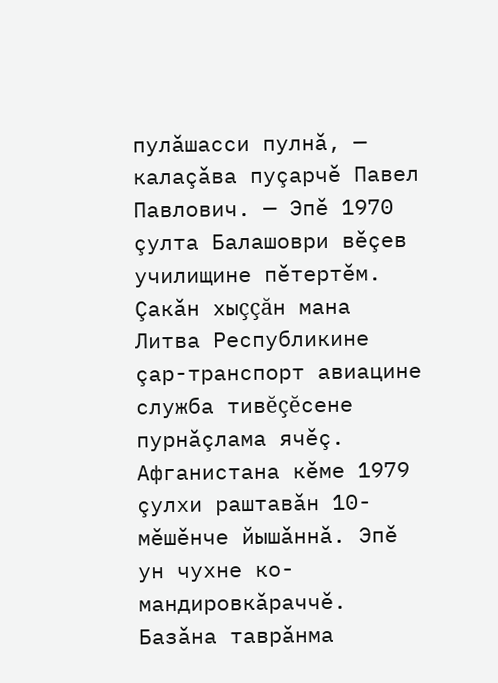пулăшасси пулнă, — калаçăва пуçарчĕ Павел Павлович. — Эпĕ 1970 çулта Балашоври вĕçев училищине пĕтертĕм. Çакăн хыççăн мана Литва Республикине çар-транспорт авиацине служба тивĕçĕсене пурнăçлама ячĕç. Афганистана кĕме 1979 çулхи раштавăн 10-мĕшĕнче йышăннă. Эпĕ ун чухне ко-мандировкăраччĕ. Базăна таврăнма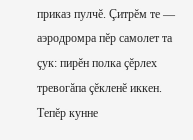приказ пулчĕ. Çитрĕм те — аэродромра пĕр самолет та çук: пирĕн полка çĕрлех тревогăпа çĕкленĕ иккен. Тепĕр кунне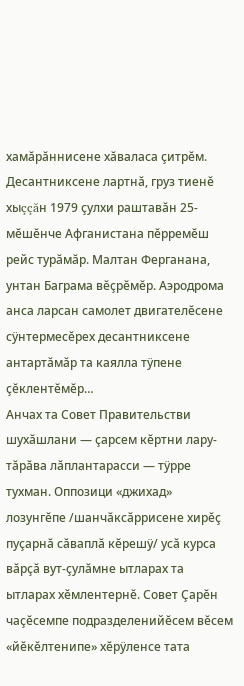хамăрăннисене хăваласа çитрĕм. Десантниксене лартнă, груз тиенĕ хыççăн 1979 çулхи раштавăн 25-мĕшĕнче Афганистана пĕрремĕш рейс турăмăр. Малтан Ферганана, унтан Баграма вĕçрĕмĕр. Аэродрома анса ларсан самолет двигателĕсене сÿнтермесĕрех десантниксене антартăмăр та каялла тÿпене çĕклентĕмĕр…
Анчах та Совет Правительстви шухăшлани — çарсем кĕртни лару-тăрăва лăплантарасси — тÿрре тухман. Оппозици «джихад» лозунгĕпе /шанчăксăррисене хирĕç пуçарнă сăваплă кĕрешÿ/ усă курса вăрçă вут-çулăмне ытларах та ытларах хĕмлентернĕ. Совет Çарĕн чаçĕсемпе подразделенийĕсем вĕсем «йĕкĕлтенипе» хĕрÿленсе тата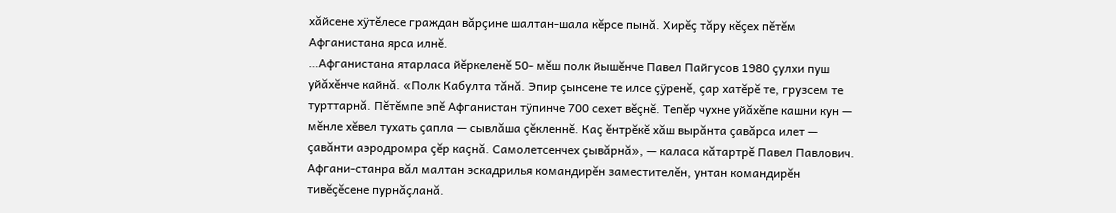хăйсене хÿтĕлесе граждан вăрçине шалтан-шала кĕрсе пынă. Хирĕç тăру кĕçех пĕтĕм Афганистана ярса илнĕ.
…Афганистана ятарласа йĕркеленĕ 50- мĕш полк йышĕнче Павел Пайгусов 1980 çулхи пуш уйăхĕнче кайнă. «Полк Кабулта тăнă. Эпир çынсене те илсе çÿренĕ, çар хатĕрĕ те, грузсем те турттарнă. Пĕтĕмпе эпĕ Афганистан тÿпинче 700 сехет вĕçнĕ. Тепĕр чухне уйăхĕпе кашни кун — мĕнле хĕвел тухать çапла — сывлăша çĕкленнĕ. Каç ĕнтрĕкĕ хăш вырăнта çавăрса илет — çавăнти аэродромра çĕр каçнă. Самолетсенчех çывăрнă», — каласа кăтартрĕ Павел Павлович. Афгани-станра вăл малтан эскадрилья командирĕн заместителĕн, унтан командирĕн тивĕçĕсене пурнăçланă.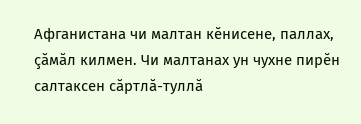Афганистана чи малтан кĕнисене, паллах, çăмăл килмен. Чи малтанах ун чухне пирĕн салтаксен сăртлă-туллă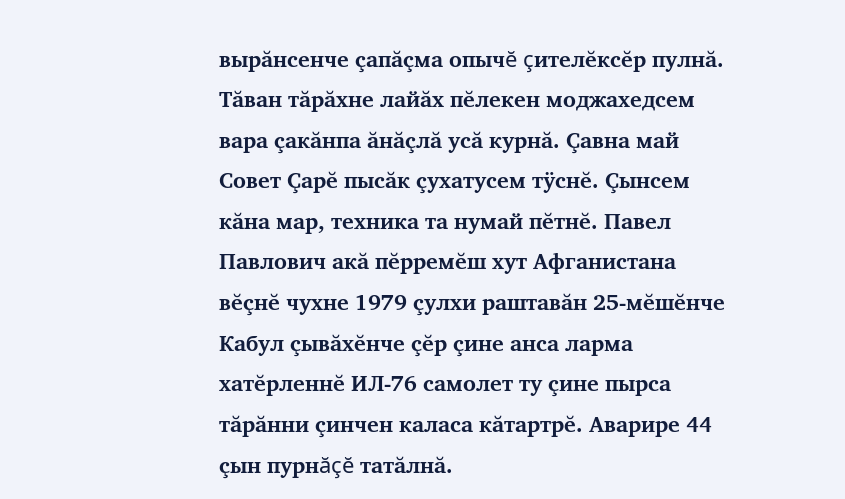вырăнсенче çапăçма опычĕ çителĕксĕр пулнă. Тăван тăрăхне лайăх пĕлекен моджахедсем вара çакăнпа ăнăçлă усă курнă. Çавна май Совет Çарĕ пысăк çухатусем тÿснĕ. Çынсем кăна мар, техника та нумай пĕтнĕ. Павел Павлович акă пĕрремĕш хут Афганистана вĕçнĕ чухне 1979 çулхи раштавăн 25-мĕшĕнче Кабул çывăхĕнче çĕр çине анса ларма хатĕрленнĕ ИЛ-76 самолет ту çине пырса тăрăнни çинчен каласа кăтартрĕ. Аварире 44 çын пурнăçĕ татăлнă.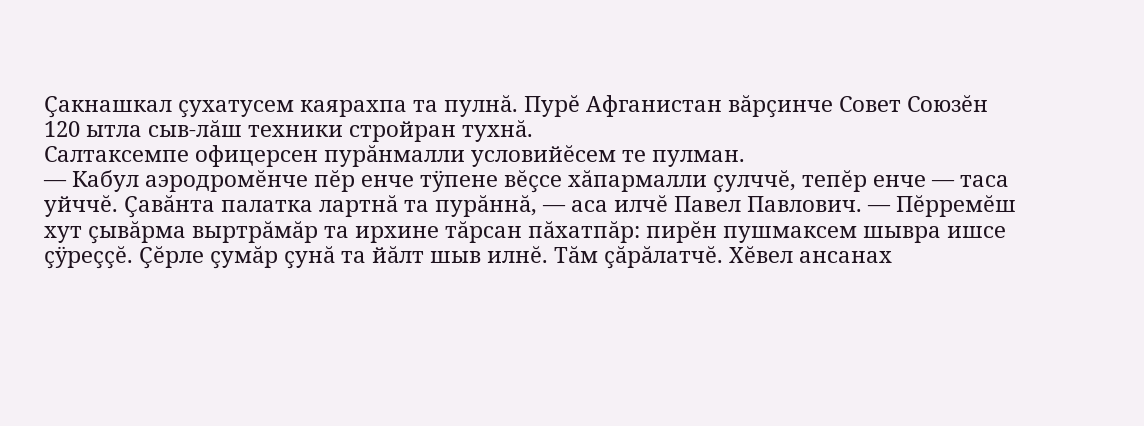Çакнашкал çухатусем каярахпа та пулнă. Пурĕ Афганистан вăрçинче Совет Союзĕн 120 ытла сыв-лăш техники стройран тухнă.
Салтаксемпе офицерсен пурăнмалли условийĕсем те пулман.
— Кабул аэродромĕнче пĕр енче тÿпене вĕçсе хăпармалли çулччĕ, тепĕр енче — таса уйччĕ. Çавăнта палатка лартнă та пурăннă, — аса илчĕ Павел Павлович. — Пĕрремĕш хут çывăрма выртрăмăр та ирхине тăрсан пăхатпăр: пирĕн пушмаксем шывра ишсе çÿреççĕ. Çĕрле çумăр çунă та йăлт шыв илнĕ. Тăм çăрăлатчĕ. Хĕвел ансанах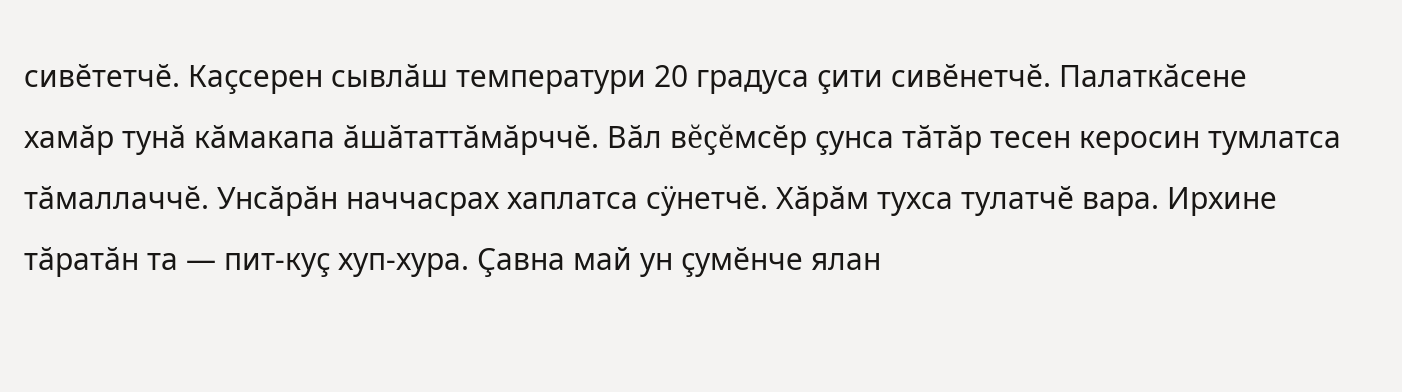сивĕтетчĕ. Каçсерен сывлăш температури 20 градуса çити сивĕнетчĕ. Палаткăсене хамăр тунă кăмакапа ăшăтаттăмăрччĕ. Вăл вĕçĕмсĕр çунса тăтăр тесен керосин тумлатса тăмаллаччĕ. Унсăрăн наччасрах хаплатса сÿнетчĕ. Хăрăм тухса тулатчĕ вара. Ирхине тăратăн та — пит-куç хуп-хура. Çавна май ун çумĕнче ялан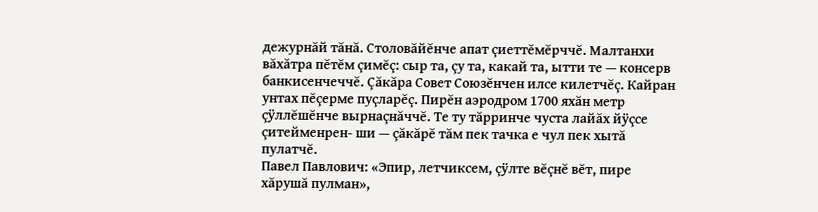дежурнăй тăнă. Столовăйĕнче апат çиеттĕмĕрччĕ. Малтанхи вăхăтра пĕтĕм çимĕç: сыр та, çу та, какай та, ытти те — консерв банкисенчеччĕ. Çăкăра Совет Союзĕнчен илсе килетчĕç. Кайран унтах пĕçерме пуçларĕç. Пирĕн аэродром 1700 яхăн метр çÿллĕшĕнче вырнаçнăччĕ. Те ту тăрринче чуста лайăх йÿçсе çитейменрен- ши — çăкăрĕ тăм пек тачка е чул пек хытă пулатчĕ.
Павел Павлович: «Эпир, летчиксем, çÿлте вĕçнĕ вĕт, пире хăрушă пулман»,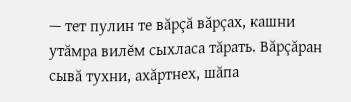— тет пулин те вăрçă вăрçах, кашни утăмра вилĕм сыхласа тăрать. Вăрçăран сывă тухни, ахăртнех, шăпа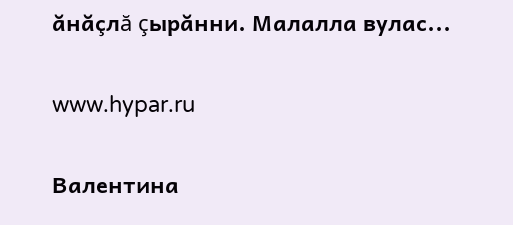ăнăçлă çырăнни. Малалла вулас...

www.hypar.ru

Валентина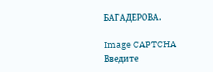БАГАДЕРОВА.

Image CAPTCHA
Введите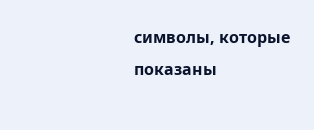символы, которые показаны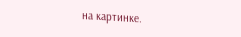на картинке.